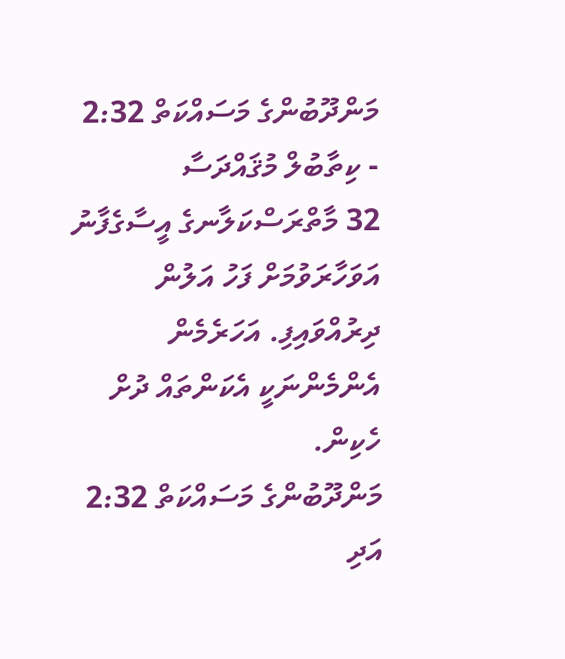މަންދޫބުންގެ މަސައްކަތް 2:32 - ކިތާބުލް މުޤައްދަސާ
32 މާތްރަސްކަލާނގެ އީސާގެފާނު އަވަހާރަވުމަށް ފަހު އަލުން ދިރުއްވައިފި. އަހަރެމެން އެންމެންނަކީ އެކަންތައް ދުށް ހެކިން.
މަންދޫބުންގެ މަސައްކަތް 2:32
އަދި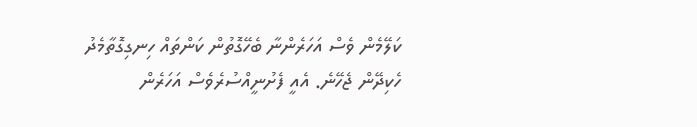ކަލޭމެން ވެސް އަހަރެންނާ ބެހޭގޮތުން ކަންތައް ހިނގިގޮތާމެދު ހެކިދޭން ޖެހޭނެ. އެއީ ފެށުނީއްސުރެވެސް އަހަރެން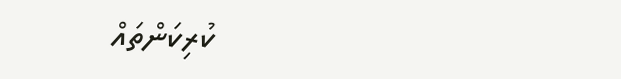ކުރިކަންތައް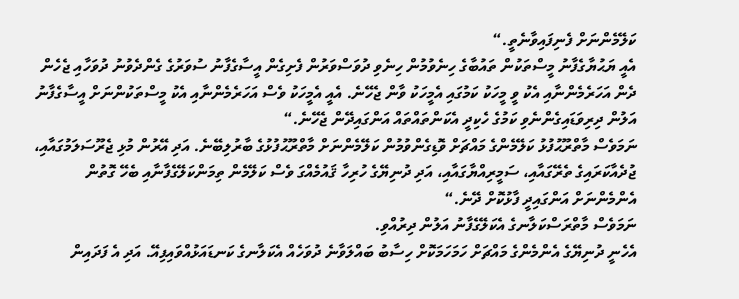ކަލޭމެންނަށް ފެނިފައިވާނެތީ.“
އެއީ ޔަޙުޔާގެފާނު މީސްތަކުން ތައުބާގެ ހިނެވުމުން ހިނެވި ދުވަސްވަރުން ފެށިގެން އީސާގެފާނު ސުވަރުގެ ގެންދެވުނު ދުވަހާއި ޖެހެން ދެން އަހަރެމެންނާއި އެކު ވީ މީހަކު ކަމުގައި އެމީހަކު ވާން ޖެހޭނެ. އެއީ އެމީހަކު ވެސް އަހަރެމެންނާއި އެކު މީސްތަކުންނަށް އީސާގެފާނު އަލުން ދިރިވަޑައިގެންނެވި ކަމުގެ ހެކިދީ އެކަންތައްތައް އަންގައިދޭން ޖެހޭނެ.“
ނަމަވެސް މާތްރޫޙުފުޅު ކަލޭމެންގެ މައްޗަށް ވޮޑިގެންވުމުން ކަލޭމެންނަށް މާތްރޫޙުފުޅުގެ ބާރުލިބޭނެ. އަދި އޭރުން މުޅި ޖެރޫސަލަމުގައާއި، ޖުދެއާކަރައިގެ ތެރޭގައާއި، ސަމީރިއްޔާގައާއި، އަދި ދުނިޔޭގެ ހުރިހާ ޤައުމެއްގަ ވެސް ކަލޭމެން ތިމަންކަލޭގެފާނާއި ބެހޭ ގޮތުން އެންމެންނަށް އަންގައިދީ ފާޅުކޮށް ދޭނެ.“
ނަމަވެސް މާތްރަސްކަލާނގެ އެކަލޭގެފާނު އަލުން ދިރުއްވި.
އެހެނީ ދުނިޔޭގެ އެންމެންގެ މައްޗަށް ހަމަހަމަކޮށް ހިސާބު ބައްލަވާނެ ދުވަހެއް އެކަލާނގެ ކަނޑައަޅުއްވައިފިއޭ. އަދި އެ ފަދައިން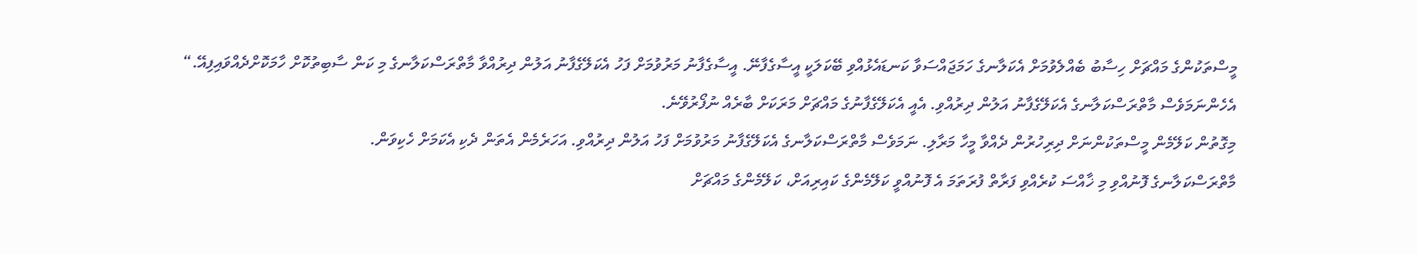މީސްތަކުންގެ މައްޗަށް ހިސާބު ބެއްލެވުމަށް އެކަލާނގެ ހަމަޖައްސަވާ ކަނޑައެޅުއްވި ބޭކަލަކީ އީސާގެފާނޭ. އީސާގެފާނު މަރުވުމަށް ފަހު އެކަލޭގެފާނު އަލުން ދިރުއްވާ މާތްރަސްކަލާނގެ މި ކަން ސާބިތުކޮށް ހާމަކޮށްދެއްވައިފިއޭ.“
އެހެންނަމަވެސް މާތްރަސްކަލާނގެ އެކަލޭގެފާނު އަލުން ދިރުއްވި. އެއީ އެކަލޭގެފާނުގެ މައްޗަށް މަރަކަށް ބާރެއް ނުފޯރުވޭނެ.
މިގޮތުން ކަލޭމެން މީސްތަކުންނަށް ދިރިހުރުން ދެއްވާ މީހާ މަރާލި. ނަމަވެސް މާތްރަސްކަލާނގެ އެކަލޭގެފާނު މަރުވުމަށް ފަހު އަލުން ދިރުއްވި. އަހަރެމެން އެތަން ދެކި އެކަމަށް ހެކިވަން.
މާތްރަސްކަލާނގެ ފޮނުއްވި މި ޚާއްސަ ކުރެއްވި ފަރާތް ފުރަތަމަ އެ ފޮނުއްވީ ކަލޭމެންގެ ކައިރިއަށް، ކަލޭމެންގެ މައްޗަށް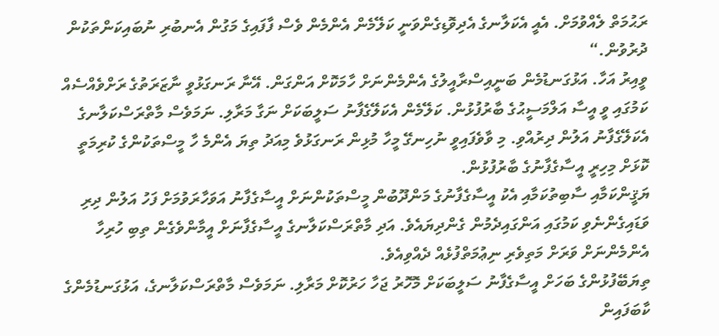ރަޙުމަތް ލެއްވުމަށް. އެއީ އެކަލާނގެ އެދިވޮޑިގެންވަނީ ކަލޭމެން އެންމެން ވެސް ފާފައިގެ މަގުން އެނބުރި ނުބައިކަންތަކުން ދުރުވުން.“
ވީއިރު އަހާ. އަޅުގަނޑުމެން ބަނީއިސްރާއީލުގެ އެންމެންނަށް ހާމަކޮށް އަންގަން. އޭނާ ރަނގަޅުވީ ނާޒަރަތުގެ ރަށްވެއްސެއް ކަމުގައި ވީ އީސާ އަލްމަސީޙުގެ ބާރުފުޅުން. ކަލޭމެން އެކަލޭގެފާނު ސަލީބަކަށް ނަގާ މަރާލި. ނަމަވެސް މާތްރަސްކަލާނގެ އެކަލޭގެފާނު އަލުން ދިރުއްވި. މި ވާވެފައިވީ ނުހިނގޭ މީހާ މުޅިން ރަނގަޅުވެ މިއަދު ތިޔަ އެންމެ ހާ މީސްތަކުންގެ ކުރިމަތީ ކޮޅަށް މިހިރީ އީސާގެފާނުގެ ބާރުފުޅުން.
ޔަޤީންކަމާއި ސާބިތުކަމާއި އެކު އީސާގެފާނުގެ މަންދޫބުން މީސްތަކުންނަށް އީސާގެފާނު އަވަހާރަވުމަށް ފަހު އަލުން ދިރި ވަޑައިގެންނެވި ކަމުގައި އަންގައިދެމުން ގެންދިޔައެވެ. އަދި މާތްރަސްކަލާނގެ އީސާގެފާނަށް އީމާންވެގެން ތިބި ހުރިހާ އެންމެންނަށް ވަރަށް މަތިވެރި ނިޢުމަތްފުޅެއް ދެއްވިއެވެ.
ތިޔަބޭފުޅުންގެ ބަހަށް އީސާގެފާނު ސަލީބަކަށް މޮހޮރު ޖަހާ ހަރުކޮށް މަރާލި. ނަމަވެސް މާތްރަސްކަލާނގެ، އަޅުގަނޑުމެންގެ ކާބަފައިން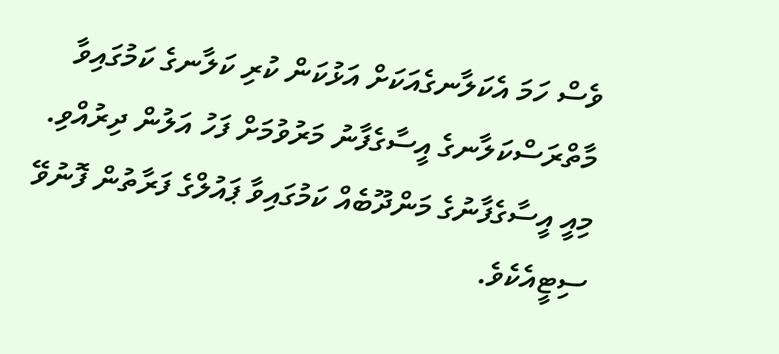ވެސް ހަމަ އެކަލާނގެއަކަށް އަޅުކަން ކުރި ކަލާނގެ ކަމުގައިވާ މާތްރަސްކަލާނގެ އީސާގެފާނު މަރުވުމަށް ފަހު އަލުން ދިރުއްވި.
މިއީ އީސާގެފާނުގެ މަންދޫބެއް ކަމުގައިވާ ޕައުލްގެ ފަރާތުން ފޮނުވޭ ސިޓީއެކެވެ.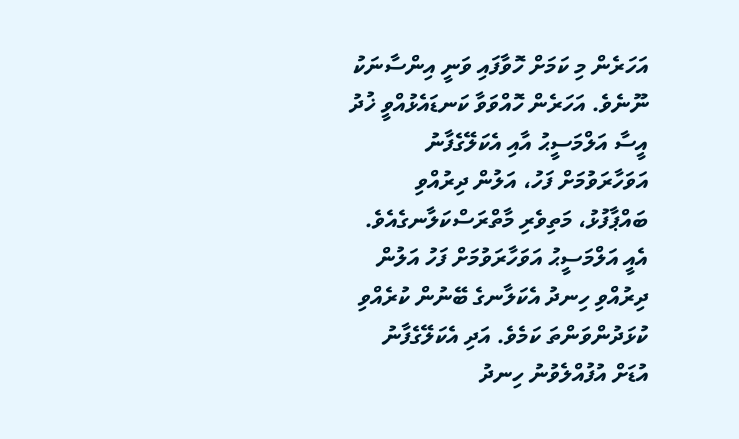އަހަރެން މި ކަމަށް ހޮވާފައި ވަނީ އިންސާނަކު ނޫނެވެ. އަހަރެން ހޮއްވަވާ ކަނޑައެޅުއްވީ ޚުދު އީސާ އަލްމަސީޙު އާއި އެކަލޭގެފާނު އަވަހާރަވުމަށް ފަހު، އަލުން ދިރުއްވި ބައްޕާފުޅު، މަތިވެރި މާތްރަސްކަލާނގެއެވެ.
އެއީ އަލްމަސީޙު އަވަހާރަވުމަށް ފަހު އަލުން ދިރުއްވި ހިނދު އެކަލާނގެ ބޭނުން ކުރެއްވި ކުޅަދުންވަންތަ ކަމެވެ. އަދި އެކަލޭގެފާނު އުޑަށް އުފުއްލެވުނު ހިނދު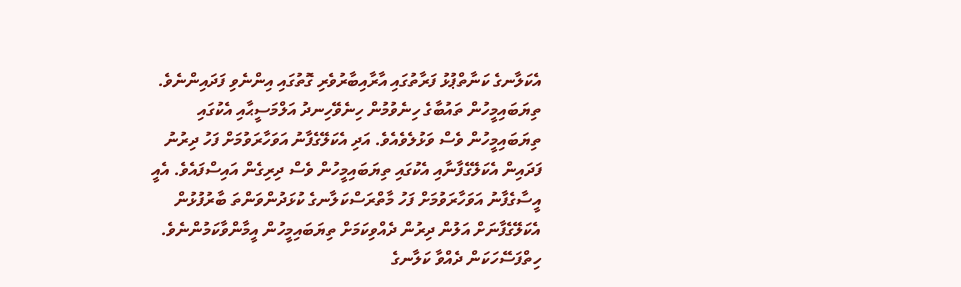އެކަލާނގެ ކަނާތްޕުޅު ފަރާތުގައި އާރާއިބާރުވެރި ގޮތުގައި އިންނެވި ފަދައިންނެވެ.
ތިޔަބައިމީހުން ތައުބާގެ ހިނެވުމުން ހިނެވޭހިނދު އަލްމަސީޙާއި އެކުގައި ތިޔަބައިމީހުން ވެސް ވަޅުލެވެއެވެ. އަދި އެކަލޭގެފާނު އަވަހާރަވުމަށް ފަހު ދިރުނު ފަދައިން އެކަލޭގެފާނާއި އެކުގައި ތިޔަބައިމީހުން ވެސް ދިރިގެން އައިސްފައެވެ. އެއީ އީސާގެފާނު އަވަހާރަވުމަށް ފަހު މާތްރަސްކަލާނގެ ކުޅަދުންވަންތަ ބާރުފުޅުން އެކަލޭގެފާނަށް އަލުން ދިރުން ދެއްވިކަމަށް ތިޔަބައިމީހުން އީމާންވާކަމުންނެވެ.
ހިތްފަސޭހަކަން ދެއްވާ ކަލާނގެ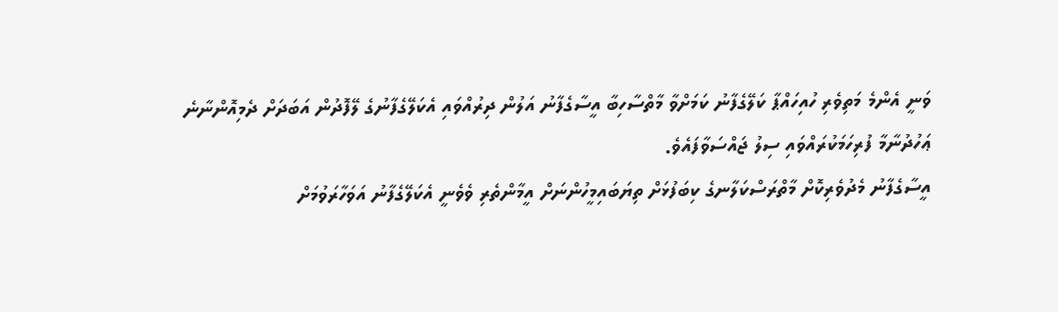ވަނީ އެންމެ މަތިވެރި ހުއިހައްޕާ ކަލޭގެފާނު ކަމަށްވާ މާތްސާހިބާ އީސާގެފާނު އަލުން ދިރުއްވައި އެކަލޭގެފާނުގެ ލޭފޮދުން އަބަދަށް ދެމިއޮންނާނެ ޢަހުދުނާމާ ފުރިހަމަކުރައްވައި ސިލު ޖައްސަވާފައެވެ.
އީސާގެފާނު މެދުވެރިކޮށް މާތްރަސްކަލާނގެ ކިބަފުޅަށް ތިޔަބައިމީހުންނަށް އީމާންތެރި ވެވެނީ އެކަލޭގެފާނު އަވަހާރަވުމަށް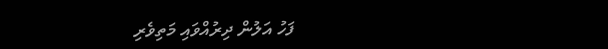ފަހު އަލުން ދިރުއްވައި މަތިވެރި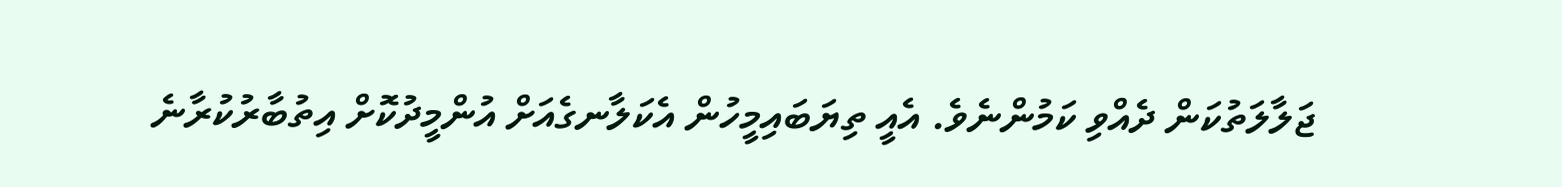ޖަލާލަތުކަން ދެއްވި ކަމުންނެވެ. އެއީ ތިޔަބައިމީހުން އެކަލާނގެއަށް އުންމީދުކޮށް އިތުބާރުކުރާނެ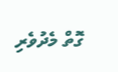ގޮތް މެދުވެރި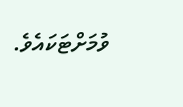ވުމަށްޓަކައެވެ.